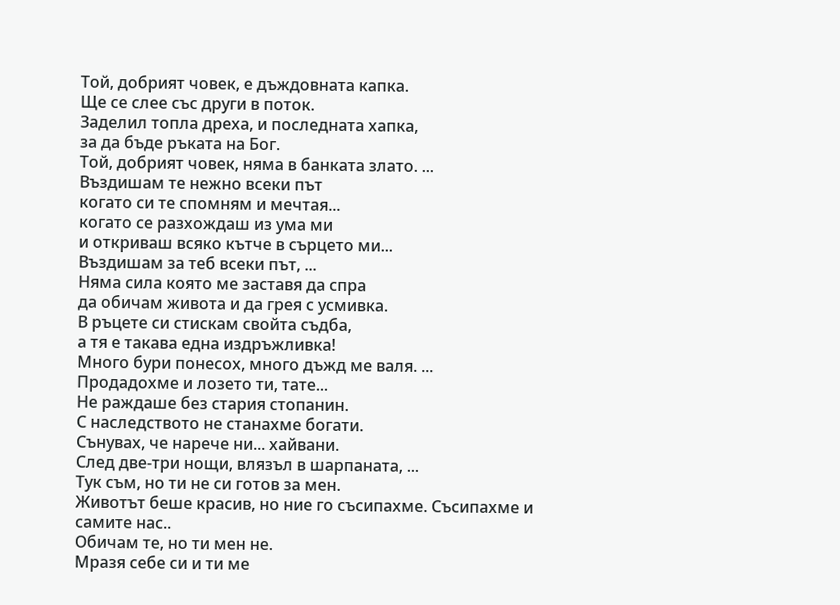Той, добрият човек, е дъждовната капка.
Ще се слее със други в поток.
Заделил топла дреха, и последната хапка,
за да бъде ръката на Бог.
Той, добрият човек, няма в банката злато. ...
Въздишам те нежно всеки път
когато си те спомням и мечтая...
когато се разхождаш из ума ми
и откриваш всяко кътче в сърцето ми...
Въздишам за теб всеки път, ...
Няма сила която ме заставя да спра
да обичам живота и да грея с усмивка.
В ръцете си стискам свойта съдба,
а тя е такава една издръжливка!
Много бури понесох, много дъжд ме валя. ...
Продадохме и лозето ти, тате...
Не раждаше без стария стопанин.
С наследството не станахме богати.
Сънувах, че нарече ни... хайвани.
След две-три нощи, влязъл в шарпаната, ...
Тук съм, но ти не си готов за мен.
Животът беше красив, но ние го съсипахме. Съсипахме и самите нас..
Обичам те, но ти мен не.
Мразя себе си и ти ме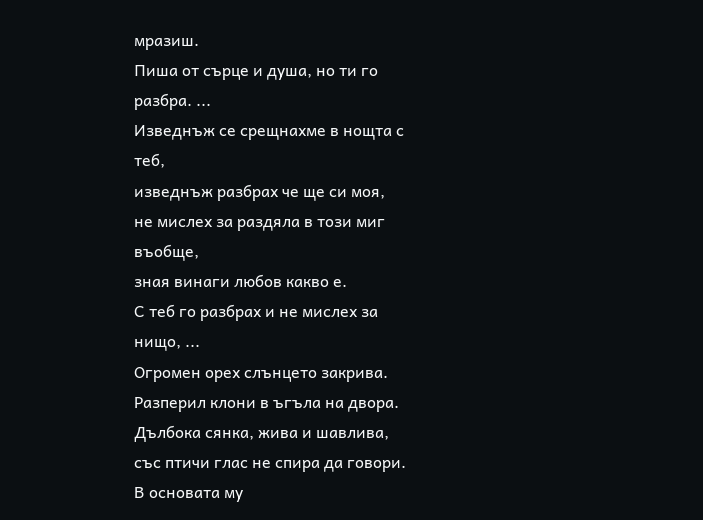мразиш.
Пиша от сърце и душа, но ти го разбра. ...
Изведнъж се срещнахме в нощта с теб,
изведнъж разбрах че ще си моя,
не мислех за раздяла в този миг въобще,
зная винаги любов какво е.
С теб го разбрах и не мислех за нищо, ...
Огромен орех слънцето закрива.
Разперил клони в ъгъла на двора.
Дълбока сянка, жива и шавлива,
със птичи глас не спира да говори.
В основата му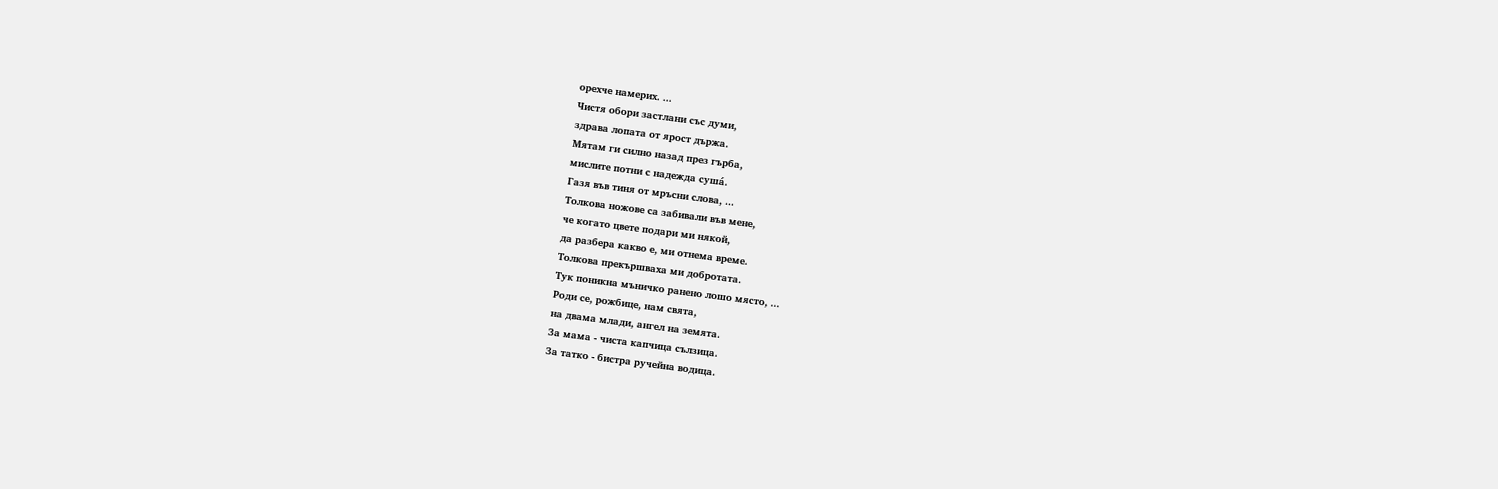орехче намерих. ...
Чистя обори застлани със думи,
здрава лопата от ярост държа.
Мятам ги силно назад през гърба,
мислите потни с надежда сушá.
Газя във тиня от мръсни слова, ...
Толкова ножове са забивали във мене,
че когато цвете подари ми някой,
да разбера какво е, ми отнема време.
Толкова прекършваха ми добротата.
Тук поникна мъничко ранено лошо място, ...
Роди се, рожбице, нам свята,
на двама млади, ангел на земята.
За мама - чиста капчица сълзица.
За татко - бистра ручейна водица.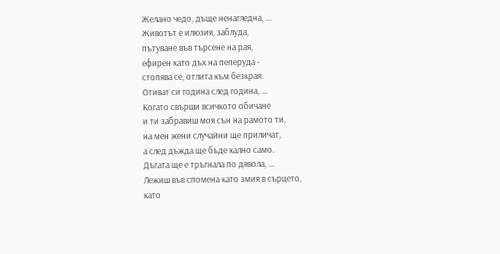Желано чедо, дъще ненагледна, ...
Животът е илюзия, заблуда,
пътуване във търсене на рая,
ефирен като дъх на пеперуда -
стопява се, отлита към безкрая.
Отиват си година след година, ...
Когато свърши всичкото обичане
и ти забравиш моя сън на рамото ти,
на мен жени случайни ще приличат,
а след дъжда ще бъде кално само.
Дъгата ще е тръгнала по дявола, ...
Лежиш във спомена като змия в сърцето,
като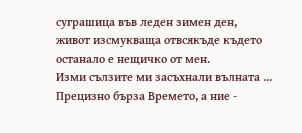суграшица във леден зимен ден,
живот изсмукваща отвсякъде където
останало е нещичко от мен.
Изми сълзите ми засъхнали вълната ...
Прецизно бърза Времето, а ние -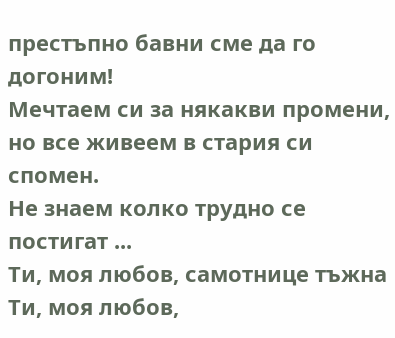престъпно бавни сме да го догоним!
Мечтаем си за някакви промени,
но все живеем в стария си спомен.
Не знаем колко трудно се постигат ...
Ти, моя любов, самотнице тъжна
Ти, моя любов,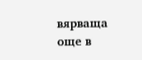вярваща още в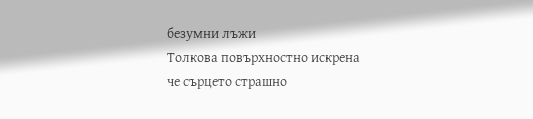безумни лъжи
Толкова повърхностно искрена
че сърцето страшно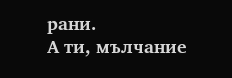рани.
А ти, мълчание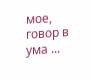мое, говор в ума ...